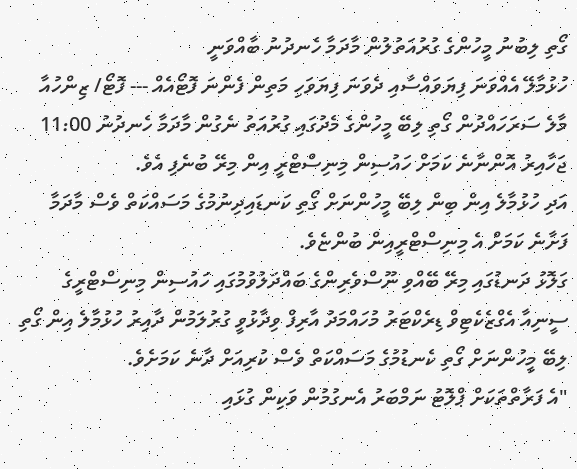ގޯތި ލިބުނު މީހުންގެ ގުރުއަތުލުން މާދަމާ ހެނދުނު ބާއްވަނީ
ހުޅުމާލޭ އެއްވަނަ ފިޔަވައްސާއި ދެވަނަ ފިޔަވަހި މަތިން ފެންނަ ފޮޓޯއެއް --- ފޮޓޯ/ ޒިންހުއާ
މާލެ ސަރަހައްދުން ގޯތި ލިބޭ މީހުންގެ މެދުގައި ގުރުއަތު ނެގުން މާދަމާ ހެނދުނު 11:00 ޖަހާއިރު އޮންނާނެ ކަމަށް ހައުސިން މިނިސްޓްރީ އިން މިރޭ ބުނެފި އެވެ.
އަދި ހުޅުމާލެ އިން ބިން ލިބޭ މީހުންނަށް ގޯތި ކަނޑައިދިނުމުގެ މަސައްކަތް ވެސް މާދަމާ ފަށާނެ ކަމަށް އެ މިނިސްޓްރީއިން ބުންޏެވެ.
ގަލޮޅު ދަނޑުގައި މިރޭ ބޭއްވި ނޫސްވެރިންގެ ބައްދަލުވުމުގައި ހައުސިން މިނިސްޓްރީގެ ސީނިއާ އެގްޒެކެޓިވް ޑިރެކްޓަރު މުހައްމަދު އާރިފް ވިދާޅުވީ ގުރުލަމުން ދާއިރު ހުޅުމާލެ އިން ގޯތި ލިބޭ މީހުންނަށް ގޯތި ކެނޑުމުގެ މަސައްކަތް ވެސް ކުރިއަށް ދާނެ ކަމަށެވެ.
"އެ ފަރާތްތަކަށް ޕްލޮޓު ނަމްބަރު އެނގުމުން ވަކިން ގުޅައި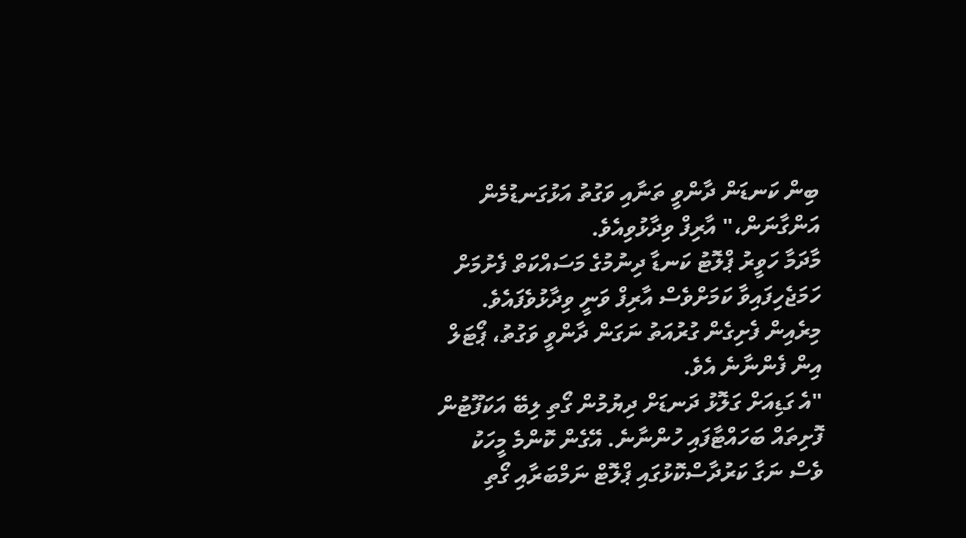ބިން ކަނޑަން ދާންވީ ތަނާއި ވަގުތު އަޅުގަނޑުމެން އަންގާނަން،" އާރިފް ވިދާޅުވިއެވެ.
މާދަމާ ހަވީރު ޕްލޮޓު ކަނޑާ ދިނުމުގެ މަސައްކަތް ފެށުމަށް ހަމަޖެހިފައިވާ ކަމަށްވެސް އާރިފް ވަނީ ވިދާޅުވެފައެވެ.
މިރެއިން ފެށިގެން ގުރުއަތު ނަގަން ދާންވީ ވަގުތު، ޕޯޓަލް އިން ފެންނާނެ އެވެ.
"އެ ގަޑިއަށް ގަލޮޅު ދަނޑަށް ދިޔުމުން ގޯތި ލިބޭ އަކަފޫޓުން ފޮށިތައް ބަހައްޓާފައި ހުންނާނެ. އޭގެން ކޮންމެ މީހަކު ވެސް ނަގާ ކަރުދާސްކޮޅުގައި ޕްލޮޓް ނަމްބަރާއި ގޯތި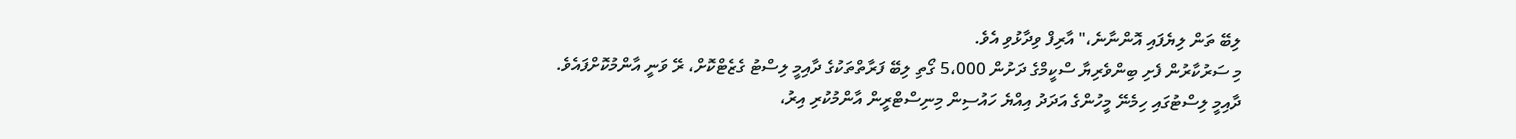ލިބޭ ތަން ލިޔެފައި އޮންނާނެ،" އާރިފް ވިދާޅުވި އެވެ.
މި ސަރުކާރުން ފެށި ބިންވެރިޔާ ސްކީމްގެ ދަށުން 5،000 ގޯތި ލިބޭ ފަރާތްތަކުގެ ދާއިމީ ލިސްޓު ގެޒެޓްކޮށް، ރޭ ވަނީ އާންމުކޮށްފައެވެ.
ދާއިމީ ލިސްޓުގައި ހިމެނޭ މީހުންގެ އަދަދު އިއްޔެ ހައުސިން މިނިސްޓްރީން އާންމުކުރި އިރު،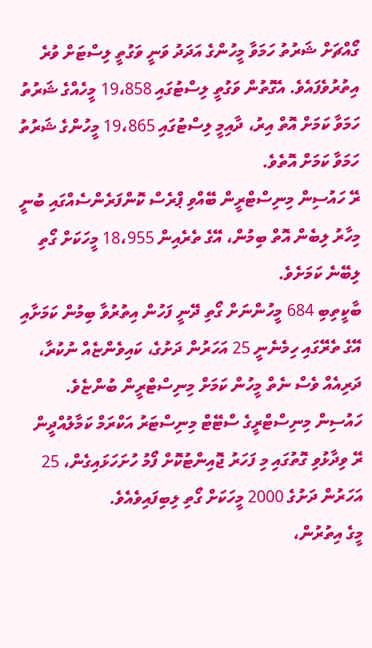ގޯއްޗަށް ޝަރުތު ހަމަވާ މީހުންގެ އަދަދު ވަނީ ވަގުތީ ލިސްޓަށް ވުރެ އިތުރުވެފައެވެ. އެގޮތުން ވަގުތީ ލިސްޓުގައި 19،858 މީހެއްގެ ޝަރުތު ހަމަވާ ކަމަށް އޮތް އިރު، ދާއިމީ ލިސްޓުގައި 19،865 މީހުންގެ ޝަރުތު ހަމަވާ ކަމަށް އޮތެވެ.
ރޭ ހައުސިން މިނިސްޓްރީން ބޭއްވި ޕްރެސް ކޮންފަރެންސެއްގައި ބުނީ މިހާރު ލިބެން އޮތް ބިމުން، އޭގެ ތެރެއިން 18،955 މީހަކަށް ގޯތި ލިބޭނެ ކަމަށެވެ.
ބާކީތިބި 684 މީހުންނަށް ގޯތި ދޭނީ ފަހުން އިތުރުވާ ބިމުން ކަމަށާއި އޭގެ ތެރޭގައި ހިމެނެނީ 25 އަހަރުން ދަށުގެ، ކައިވެންޏެއް ނުކުރާ، ދަރިއެއް ވެސް ނެތް މީހުން ކަމަށް މިނިސްޓްރީން ބުންޏެވެ.
ހައުސިން މިނިސްޓްރީގެ ސްޓޭޓް މިނިސްޓަރު އަކްރަމް ކަމާލުއްދީން ރޭ ވިދާޅުވި ގޮތުގައި މި ފަހަރު ޖޮއިންޓުކޮށް ފޯމު ހުށަހަޅައިގެން، 25 އަހަރުން ދަށުގެ 2000 މީހަކަށް ގޯތި ލިބިފައިވެއެވެ.
މީގެ އިތުރުން،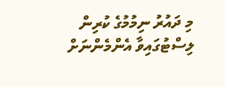މި ދައުރު ނިމުމުގެ ކުރިން ލިސްޓުގައިވާ އެންމެންނަށް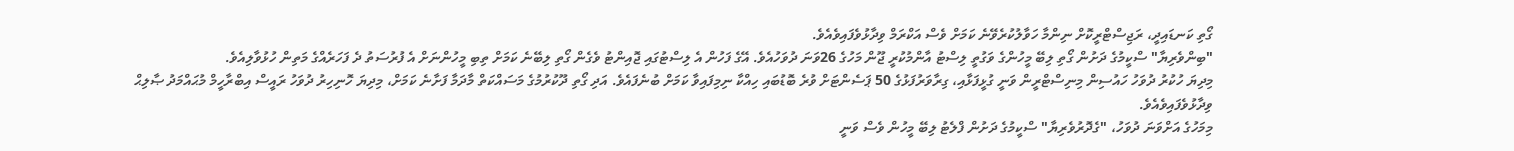ގޯތި ކަނޑައިދީ، ރަޖިސްޓްރީކޮށް ނިންމާ ހަވާލުކުރެވޭނެ ކަމަށް ވެސް އަކްރަމް ވިދާޅުވެފައިވެއެވެ.
"ބިންވެރިޔާ" ސްކީމުގެ ދަށުން ގޯތި ލިބޭ މީހުންގެ ވަގުތީ ލިސްޓު އާންމުކުރީ ޖޫން މަހުގެ 26ވަނަ ދުވަހުއެވެ. އޭގެ ފަހުން އެ ލިސްޓުގައި ޖޮއިންޓު ވެގެން ގޯތި ލިބޭނެ ކަމަށް ތިބި މީހުންނަށް އެ ފުރުސަތު ދެ ފަހަރެއްގެ މަތިން ހުޅުވާލިއެވެ.
މިދިޔަ ހުކުރު ދުވަހު ހައުސިން މިނިސްޓްރީން ވަނީ ގުޅީފަޅާއި، ގިރާވަރުފަޅުގެ 50 ޕަސެންޓަށް ވުރެ ބޮޑުބައި ހިއްކާ ނިމިފައިވާ ކަމަށް ބުނެފައެވެ. އަދި ގޯތި ދޫކުރުމުގެ މަސައްކަތް މާދަމާ ފަށާނެ ކަމަށް، މިދިޔަ ހޮނިހިރު ދުވަހު ރައީސް އިބްރާހީމް މުޙައްމަދު ޞާލިޙް ވިދާޅުވެފައިވެއެވެ.
މިމަހުގެ އަށްވަނަ ދުވަހު، "ގެދޮރުވެރިޔާ" ސްކީމުގެ ދަށުން ފްލެޓު ލިބޭ މީހުން ވެސް ވަނީ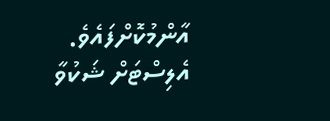އާންމުކޮށްފައެވެ. އެލިސްޓަށް ޝަކުވާ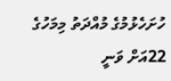ހުށަހެޅުމުގެ މުއްދަތު މިމަހުގެ 22އަށް ވަނީ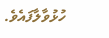ހުޅުވާލާފައެވެ.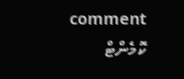comment ކޮމެންޓް